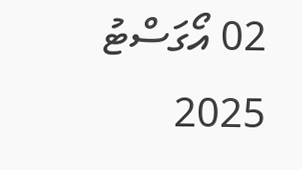02 އޯގަސްޓު 2025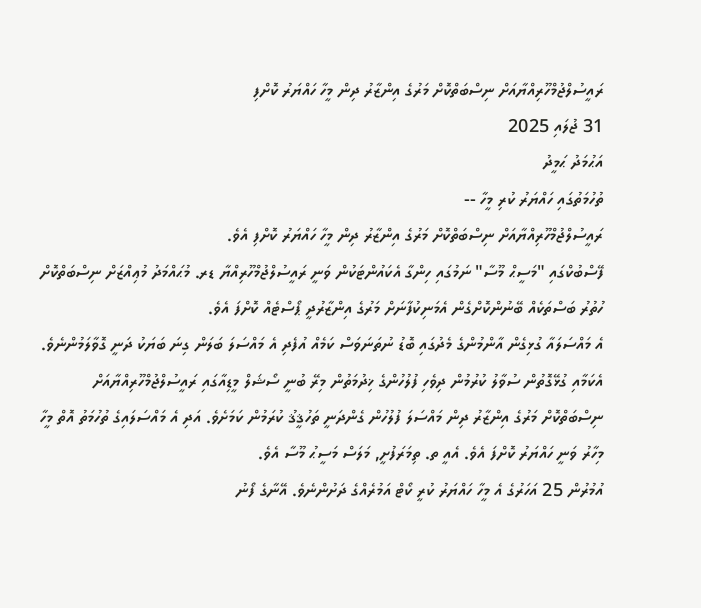ރައީސުލްޖުމްހޫރިއްޔާއަށް ނިސްބަތްކޮށް މަރުގެ އިންޒާރު ދިން މީހާ ހައްޔަރު ކޮށްފި
31 ޖުލައި 2025
އަޙުމަދު ޙަމީދު
ތުހުމަތުގައި ހައްޔަރު ކުރި މީހާ --
ރައީސުލްޖުމްހޫރިއްޔާއަށް ނިސްބަތްކޮށް މަރުގެ އިންޒާރު ދިން މީހާ ހައްޔަރު ކޮށްފި އެވެ.
ފޭސްބުކްގައި "މަސީޙް މޫސާ" ނަމުގައި ހިންގާ އެކައުންޓަކުން ވަނީ ރައީސުލްޖުމްހޫރިއްޔާ ޑރ. މުޙައްމަދު މުޢިއްޒަށް ނިސްބަތްކޮށް ހުތުރު ބަސްތަކެއް ބޭނުންކޮށްގެން އެމަނިކުފާނަށް މަރުގެ އިންޒާރުދީ ޕޯސްޓެއް ކޮށްފަ އެވެ.
އެ މައްސަލައާ ގުޅިގެން އާންމުންގެ މެދުގައި ބޮޑު ނުތަނަވަސް ކަމެއް އުފެދި އެ މައްސަލަ ބަލަން ގިނަ ބަޔަކު ދަނީ ގޮވާލަމުންނެވެ.
އެކަމާއި ގުޅޭގޮތުން ސުވާލު ކުރުމުން ދިވެހި ފުލުހުންގެ ޚިދުމަތުން މިރޭ ބުނީ ސޯޝަލް މީޑިއާގައި ރައީސުލްޖުމްހޫރިއްޔާއަށް ނިސްބަތްކޮށް މަރުގެ އިންޒާރު ދިން މައްސަލަ ފުލުހުން ގެންދަނީ ތަހުޤީޤު ކުރަމުން ކަމަށެވެ. އަދި އެ މައްސަލައިގެ ތުހުމަތު އޮތް މީހާ މިހާރު ވަނީ ހައްޔަރު ކޮށްފަ އެވެ. އެއީ ތ. ތިމަރަފުށީ, މަލަސް މަސީޙު މޫސާ އެވެ.
އުމުރުން 25 އަހަރުގެ އެ މީހާ ހައްޔަރު ކުރީ ކޯޓް އަމުރެއްގެ ދަށުންނެވެ. އޭނާގެ ފޯނު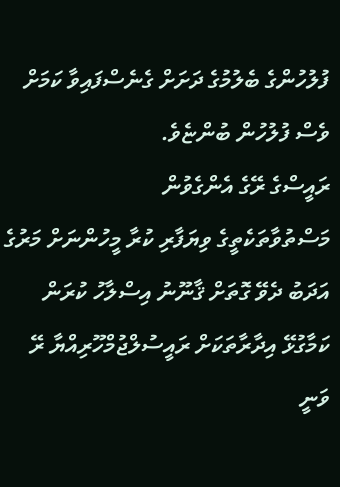ފުލުހުންގެ ބެލުމުގެ ދަށަށް ގެނެސްފައިވާ ކަމަށް ވެސް ފުލުހުން ބުންޏެވެ.
ރައީސްގެ ރޭގެ އެންގެވުން
މަސްތުވާތަކެތީގެ ވިޔަފާރި ކުރާ މީހުންނަށް މަރުގެ އަދަބު ދެވޭ ގޮތަށް ޤާނޫނު އިސްލާހު ކުރަން ކަމާގުޅޭ އިދާރާތަކަށް ރައީސުލްޖުމްހޫރިއްޔާ ރޭ ވަނީ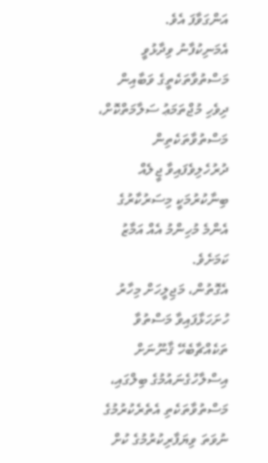އަންގަވާފަ އެވެ.
އެމަނިކުފާނު ވިދާޅުވީ މަސްތުވާތަކެތީގެ ވަބާއިން ދިވެހި މުޖްތަމަޢު ސަލާމަތްކޮށް، މަސްތުވާތަކެތިން ދުރުހެލިވެފައިވާ ޖީލެއް ބިނާކުރުމަކީ މިސަރުކާރުގެ އެންމެ މުހިންމު އެއް އަމާޒު ކަމަށެވެ.
އެގޮތުން، މަޖިލީހަށް މިހާރު ހުށަހަޅާފައިވާ މަސްތުވާ ތަކެއްޗާބެހޭ ޤާނޫނަށް އިސްލާހުގެނައުމުގެ ބިލްގައި، މަސްތުވާތަކެތި އެތެރެކުރުމުގެ ނުވަތަ ވިޔަފާރިކުރުމުގެ ކުށް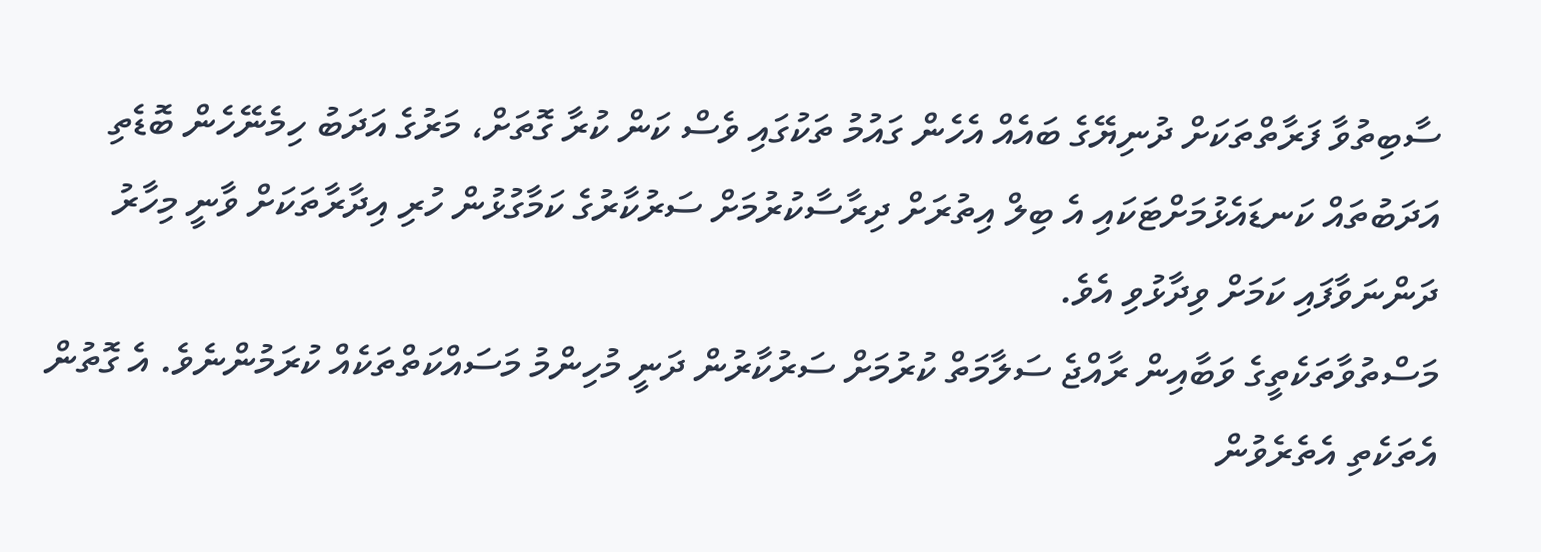ސާބިތުވާ ފަރާތްތަކަށް ދުނިޔޭގެ ބައެއް އެހެން ގައުމު ތަކުގައި ވެސް ކަން ކުރާ ގޮތަށް، މަރުގެ އަދަބު ހިމެނޭހެން ބޮޑެތި އަދަބުތައް ކަނޑައެޅުމަށްޓަކައި އެ ބިލް އިތުރަށް ދިރާސާކުރުމަށް ސަރުކާރުގެ ކަމާގުޅުން ހުރި އިދާރާތަކަށް ވާނީ މިހާރު ދަންނަވާފައި ކަމަށް ވިދާޅުވި އެވެ.
މަސްތުވާތަކެތީގެ ވަބާއިން ރާއްޖެ ސަލާމަތް ކުރުމަށް ސަރުކާރުން ދަނީ މުހިންމު މަސައްކަތްތަކެއް ކުރަމުންނެވެ. އެ ގޮތުން އެތަކެތި އެތެރެވުން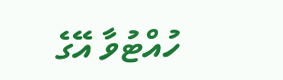ހުއްޓުވާ އޭގެ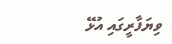ވިޔަފާރީގައި އުޅޭ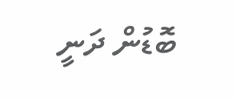ބޮޑުން ދަނީ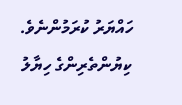ހައްޔަރު ކުރަމުންނެވެ.
ކިޔުންތެރިންގެ ހިޔާލު